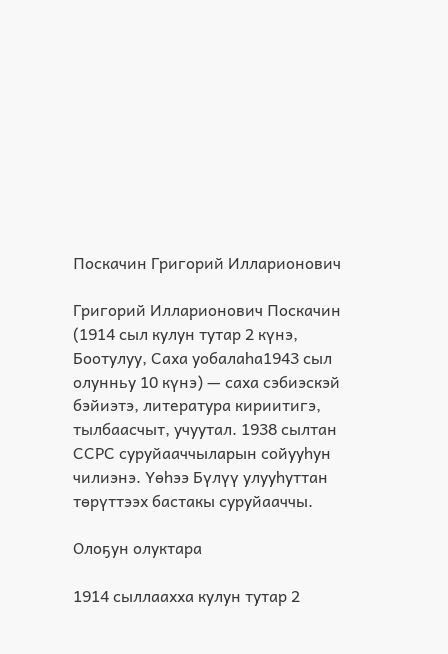Поскачин Григорий Илларионович

Григорий Илларионович Поскачин (1914 сыл кулун тутар 2 күнэ, Боотулуу, Саха уобалаһа1943 сыл олунньу 10 күнэ) — саха сэбиэскэй бэйиэтэ, литература кириитигэ, тылбаасчыт, учуутал. 1938 сылтан ССРС суруйааччыларын сойууһун чилиэнэ. Үөһээ Бүлүү улууһуттан төрүттээх бастакы суруйааччы.

Олоҕун олуктара

1914 сыллаахха кулун тутар 2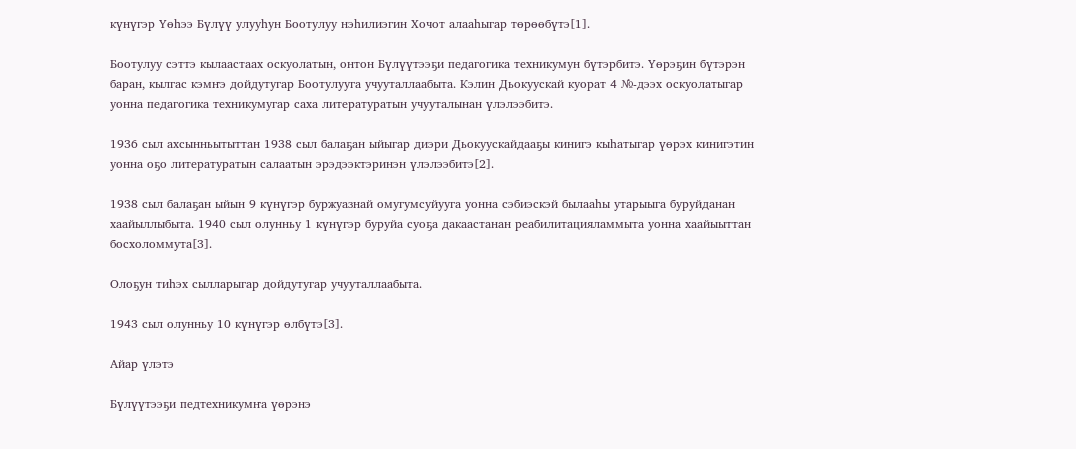күнүгэр Үөһээ Бүлүү улууһун Боотулуу нэһилиэгин Хочот алааһыгар төрөөбүтэ[1].

Боотулуу сэттэ кылаастаах оскуолатын, онтон Бүлүүтээҕи педагогика техникумун бүтэрбитэ. Үөрэҕин бүтэрэн баран, кылгас кэмҥэ дойдутугар Боотулууга учууталлаабыта. Кэлин Дьокуускай куорат 4 №-дээх оскуолатыгар уонна педагогика техникумугар саха литературатын учууталынан үлэлээбитэ.

1936 сыл ахсынньытыттан 1938 сыл балаҕан ыйыгар диэри Дьокуускайдааҕы кинигэ кыһатыгар үөрэх кинигэтин уонна оҕо литературатын салаатын эрэдээктэринэн үлэлээбитэ[2].

1938 сыл балаҕан ыйын 9 күнүгэр буржуазнай омугумсуйууга уонна сэбиэскэй былааһы утарыыга буруйданан хаайыллыбыта. 1940 сыл олунньу 1 күнүгэр буруйа суоҕа дакаастанан реабилитацияламмыта уонна хаайыыттан босхоломмута[3].

Олоҕун тиһэх сылларыгар дойдутугар учууталлаабыта.

1943 сыл олунньу 10 күнүгэр өлбүтэ[3].

Айар үлэтэ

Бүлүүтээҕи педтехникумҥа үөрэнэ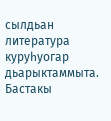сылдьан литература куруһуогар дьарыктаммыта. Бастакы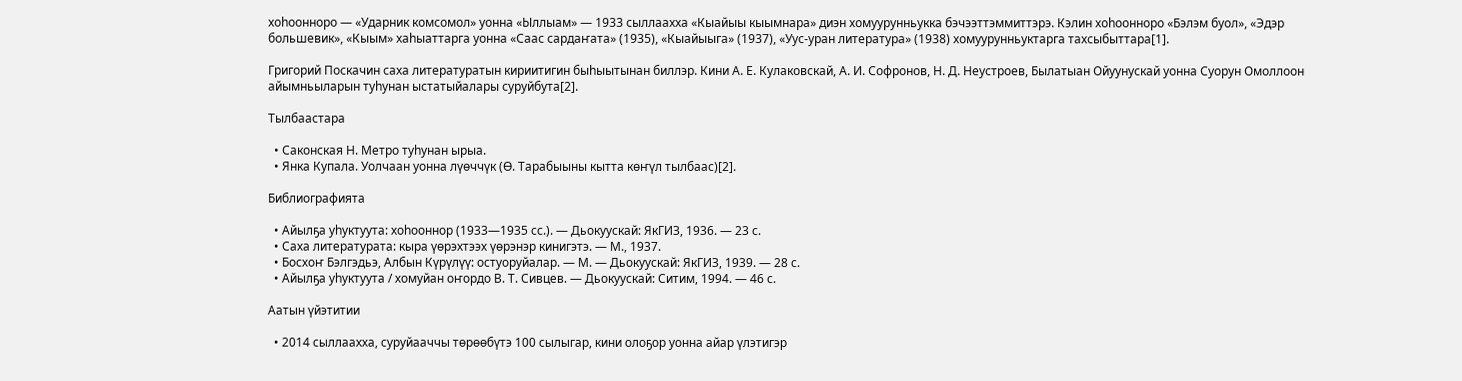хоһоонноро — «Ударник комсомол» уонна «Ыллыам» — 1933 сыллаахха «Кыайыы кыымнара» диэн хомуурунньукка бэчээттэммиттэрэ. Кэлин хоһоонноро «Бэлэм буол», «Эдэр большевик», «Кыым» хаһыаттарга уонна «Саас сардаҥата» (1935), «Кыайыыга» (1937), «Уус-уран литература» (1938) хомуурунньуктарга тахсыбыттара[1].

Григорий Поскачин саха литературатын кириитигин быһыытынан биллэр. Кини А. Е. Кулаковскай, А. И. Софронов, Н. Д. Неустроев, Былатыан Ойуунускай уонна Суорун Омоллоон айымньыларын туһунан ыстатыйалары суруйбута[2].

Тылбаастара

  • Саконская Н. Метро туһунан ырыа.
  • Янка Купала. Уолчаан уонна лүөччүк (Ө. Тарабыыны кытта көҥүл тылбаас)[2].

Библиографията

  • Айылҕа уһуктуута: хоһооннор (1933—1935 сс.). — Дьокуускай: ЯкГИЗ, 1936. — 23 с.
  • Саха литературата: кыра үөрэхтээх үөрэнэр кинигэтэ. — М., 1937.
  • Босхоҥ Бэлгэдьэ, Албын Күрүлүү: остуоруйалар. — М. — Дьокуускай: ЯкГИЗ, 1939. — 28 с.
  • Айылҕа уһуктуута / хомуйан оҥордо В. Т. Сивцев. — Дьокуускай: Ситим, 1994. — 46 с.

Аатын үйэтитии

  • 2014 сыллаахха, суруйааччы төрөөбүтэ 100 сылыгар, кини олоҕор уонна айар үлэтигэр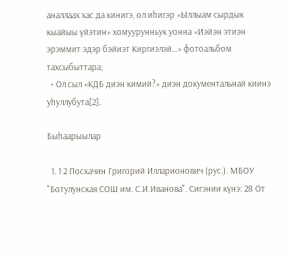аналлаах хас да кинигэ, ол иһигэр «Ыллыам сырдык кыайыы үйэтин» хомуурунньук уонна «Иэйэн этиэн эрэммит эдэр бэйиэт Киргиэлэй…» фотоальбом тахсыбыттара;
  • Ол сыл «КДБ диэн кимий?» диэн документальнай киинэ уһуллубута[2].

Быһаарыылар

  1. 1 2 Поскачин Григорий Илларионович (рус.). МБОУ "Ботулунская СОШ им. С.И.Иванова". Сигэнии күнэ: 28 От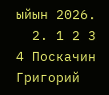ыйын 2026.
  2. 1 2 3 4 Поскачин Григорий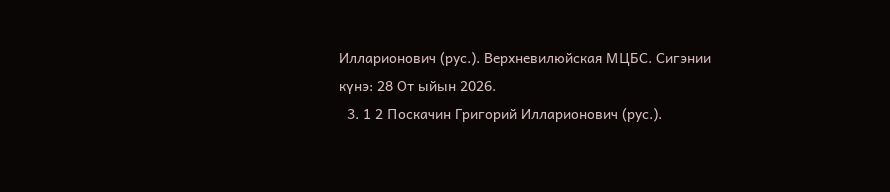Илларионович (рус.). Верхневилюйская МЦБС. Сигэнии күнэ: 28 От ыйын 2026.
  3. 1 2 Поскачин Григорий Илларионович (рус.).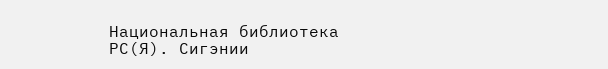Национальная библиотека РС(Я). Сигэнии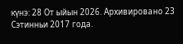күнэ: 28 От ыйын 2026. Архивировано 23 Сэтинньи 2017 года.